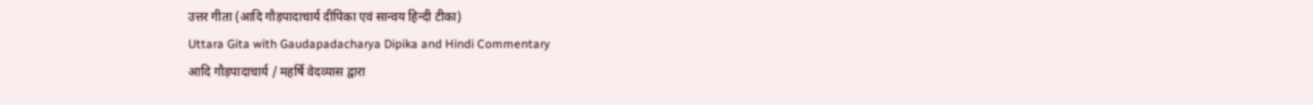उत्तर गीता (आदि गौड़पादाचार्य दीपिका एवं सान्वय हिन्दी टीका)
Uttara Gita with Gaudapadacharya Dipika and Hindi Commentary
आदि गौड़पादाचार्य / महर्षि वेदव्यास द्वारा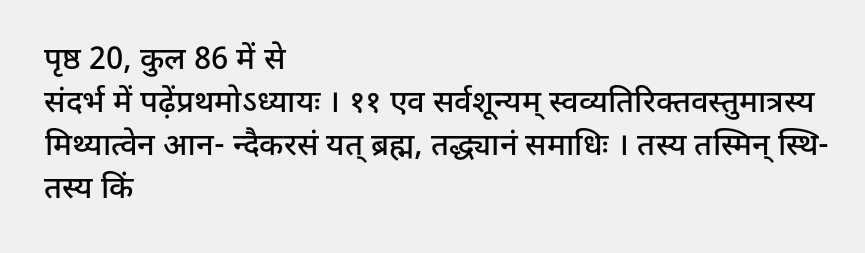पृष्ठ 20, कुल 86 में से
संदर्भ में पढ़ेंप्रथमोऽध्यायः । ११ एव सर्वशून्यम् स्वव्यतिरिक्तवस्तुमात्रस्य मिथ्यात्वेन आन- न्दैकरसं यत् ब्रह्म, तद्ध्यानं समाधिः । तस्य तस्मिन् स्थि- तस्य किं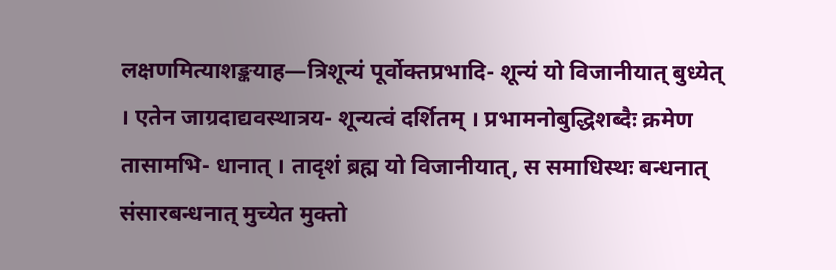लक्षणमित्याशङ्कयाह—त्रिशून्यं पूर्वोक्तप्रभादि- शून्यं यो विजानीयात् बुध्येत् । एतेन जाग्रदाद्यवस्थात्रय- शून्यत्वं दर्शितम् । प्रभामनोबुद्धिशब्दैः क्रमेण तासामभि- धानात् । तादृशं ब्रह्म यो विजानीयात्, स समाधिस्थः बन्धनात् संसारबन्धनात् मुच्येत मुक्तो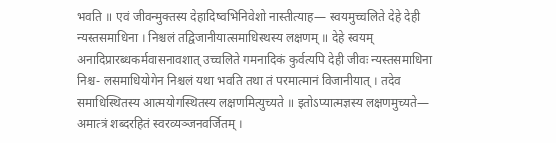भवति ॥ एवं जीवन्मुक्तस्य देहादिष्वभिनिवेशो नास्तीत्याह— स्वयमुच्चलिते देहे देही न्यस्तसमाधिना । निश्चलं तद्विजानीयात्समाधिस्थस्य लक्षणम् ॥ देहे स्वयम् अनादिप्रारब्धकर्मवासनावशात् उच्चलिते गमनादिकं कुर्वत्यपि देही जीवः न्यस्तसमाधिना निश्च- लसमाधियोगेन निश्चलं यथा भवति तथा तं परमात्मानं विजानीयात् । तदेव समाधिस्थितस्य आत्मयोगस्थितस्य लक्षणमित्युच्यते ॥ इतोऽप्यात्मज्ञस्य लक्षणमुच्यते— अमात्त्रं शब्दरहितं स्वरव्यञ्जनवर्जितम् ।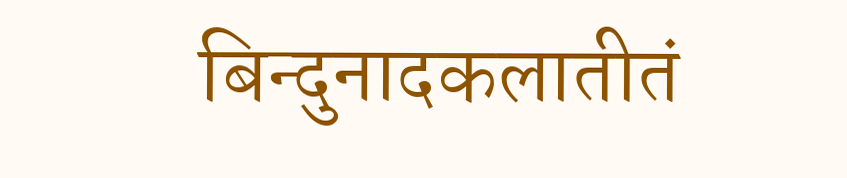बिन्दुनादकलातीतं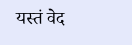यस्तं वेद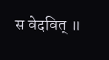स वेदवित् ॥